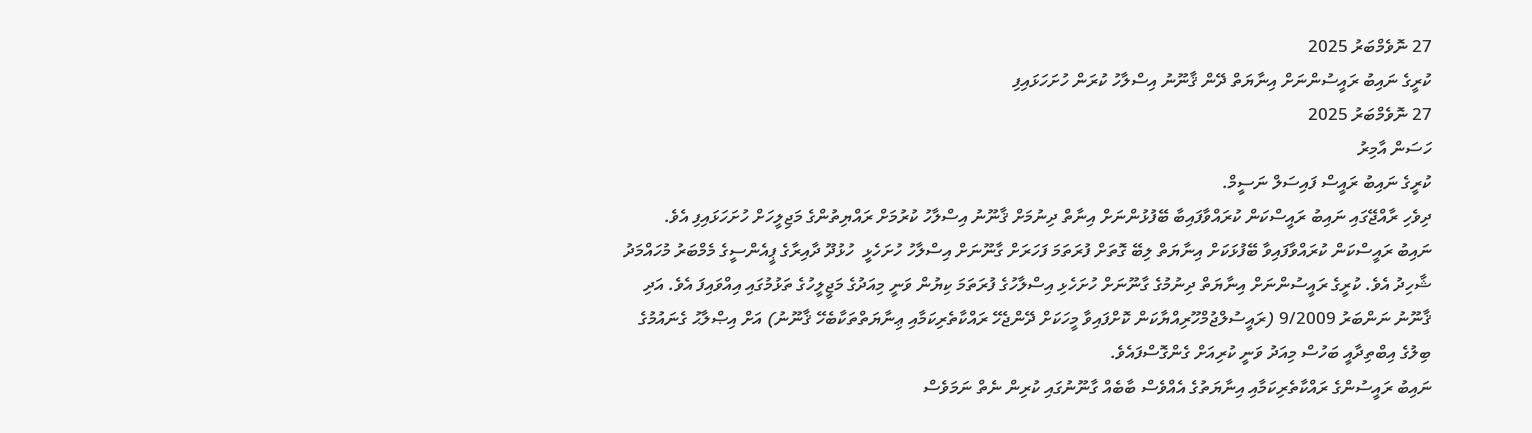27 ނޮވެމްބަރު 2025
ކުރީގެ ނައިބު ރައީސުންނަށް އިނާޔަތް ދޭން ޤާނޫނު އިސްލާހު ކުރަން ހުށަހަޅައިފި
27 ނޮވެމްބަރު 2025
ހަސަން އާމިރު
ކުރީގެ ނައިބު ރައީސް ފައިސަލް ނަސީމް.
ދިވެހި ރާއްޖޭގައި ނައިބު ރައީސްކަން ކުރައްވާފައިބާ ބޭފުޅުންނަށް އިނާތް ދިނުމަށް ޤާނޫނު އިސްލާހު ކުރުމަށް ރައްޔިތުންގެ މަޖިލީހަށް ހުށަހަޅައިފި އެވެ.
ނައިބު ރައީސްކަން ކުރައްވާފައިވާ ބޭފުޅަކަށް އިނާޔަތް ލިބޭ ގޮތަށް ފުރަތަމަ ފަހަރަށް ގާނޫނަށް އިސްލާހު ހުށަހެޅީ  ހުޅުދޫ ދާއިރާގެ ޕީއެންސީގެ މެމްބަރު މުހައްމަދު ޝާހިދު އެވެ. ކުރީގެ ރައީސުންނަށް އިނާޔަތް ދިނުމުގެ ގާނޫނަށް ހުށަހެޅި އިސްލާހުގެ ފުރަތަމަ ކިޔުން ވަނީ މިއަދުގެ މަޖީލީހުގެ ތަޅުމުގައި އިއްވައިފަ އެވެ. އަދި ޤާނޫނު ނަންބަރު 9/2009 (ރައީސުލްޖުމްހޫރިއްޔާކަން ކޮށްފައިވާ މީހަކަށް ދޭންޖެހޭ ރައްކާތެރިކަމާއި ޢިނާޔަތްތަކާބެހޭ ޤާނޫނު) އަށް އިޞްލާޙު ގެނައުމުގެ ބިލުގެ އިބްތިދާއީ ބަހުސް މިއަދު ވަނީ ކުރިއަށް ގެންގޮސްފައެވެ.
ނައިބު ރައީސުންގެ ރައްކާތެރިކަމާއި އިނާޔަތުގެ އެއްވެސް ބާބެއް ގާނޫނުގައި ކުރިން ނެތް ނަމަވެސް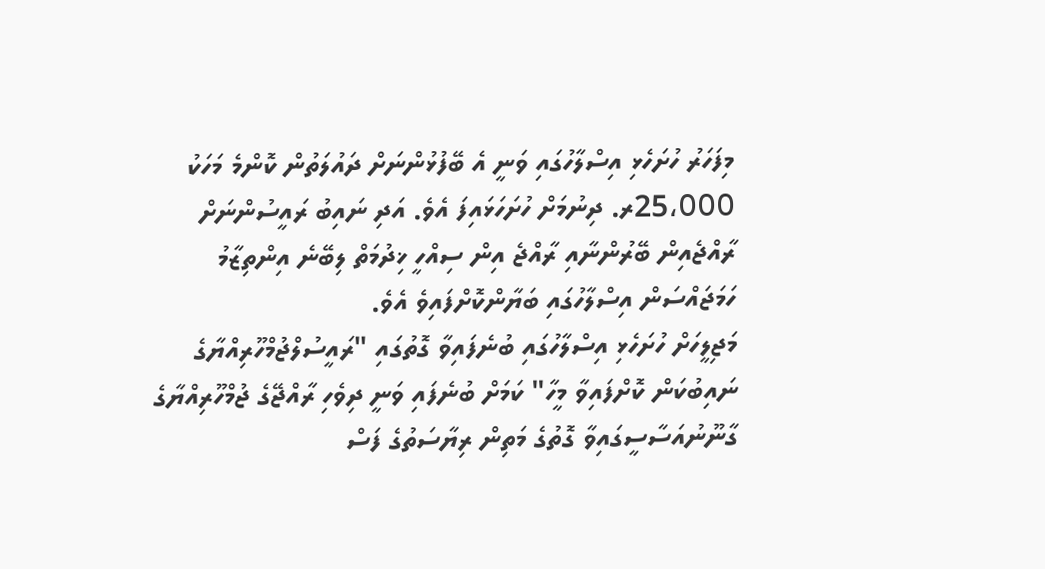މިފަހަރު ހުށަހެޅި އިސްލާހުގައި ވަނީ އެ ބޭފުޅުންނަށް ދައުލަތުން ކޮންމެ މަހަކު 25،000ރ. ދިނުމަށް ހުށަހަޅައިފަ އެވެ. އަދި ނައިބު ރައީސުންނަށް ރާއްޖެއިން ބޭރުންނާއި ރާއްޖެ އިން ސިއްހީ ޚިދުމަތް ލިބޭނެ އިންތިޒާމު ހަމަޖައްސަން އިސްލާހުގައި ބަޔާންކޮށްފައިވެ އެވެ.
މަޖިލީހަށް ހުށަހެޅި އިސްލާހުގައި ބުނެފައިވާ ގޮތުގައި "ރައީސުލްޖުމްހޫރިއްޔާގެ ނައިބުކަން ކޮށްފައިވާ މީހާ" ކަމަށް ބުނެފައި ވަނީ ދިވެހި ރާއްޖޭގެ ޖުމްހޫރިއްޔާގެ ގާނޫނުއަސާސީގައިވާ ގޮތުގެ މަތިން ރިޔާސަތުގެ ފަސް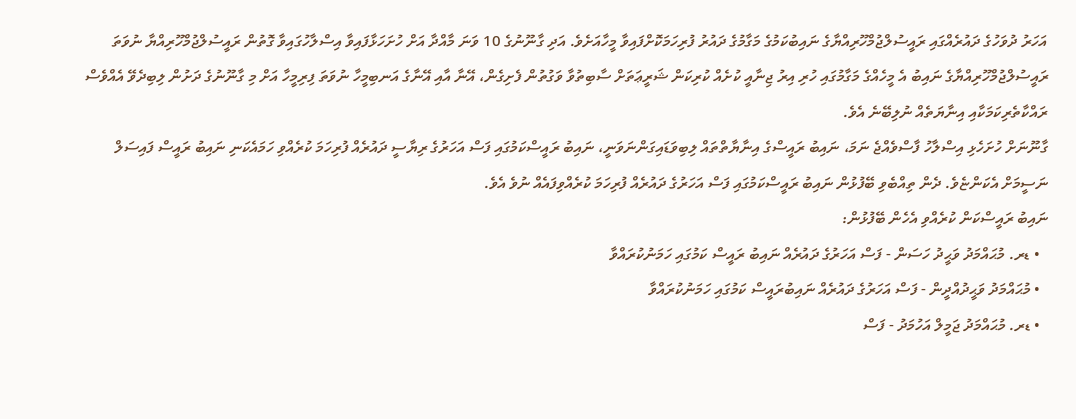އަހަރު ދުވަހުގެ ދައުރެއްގައި ރައީސުލްޖުމްހޫރިއްޔާގެ ނައިބުކަމުގެ މަގާމުގެ ދައުރު ފުރިހަމަކޮށްފައިވާ މީހާއަށެވެ. އަދި ގާނޫނުގެ 10 ވަނަ މާއްދާ އަށް ހުށަހަޅާފައިވާ އިސްލާހުގައިވާ ގޮތުން ރައީސުލްޖުމްހޫރިއްޔާ ނުވަތަ ރައީސުލްޖުމްހޫރިއްޔާގެ ނައިބު އެ މީހެއްގެ މަގާމުގައި ހުރި އިރު ޖިނާއީ ކުށެއް ކުރިކަން ޝަރީޢަތަށް ސާބިތުވާ ވަގުތުން ފެށިގެން، އޭނާ އާއި އޭނާގެ އަނބިމީހާ ނުވަތަ ފިރިމީހާ އަށް މި ގާނޫނުގެ ދަށުން ލިބިދެވޭ އެއްވެސް ރައްކާތެރިކަމަކާއި އިނާޔަތެއް ނުލިބޭނެ އެވެ.
ގާނޫނަށް ހުށަހެޅި އިސްލާހު ފާސްވެއްޖެ ނަމަ، ނައިބު ރައީސްގެ އިނާޔާތްތައް ލިބިވަޑައިގަންނަވަނީ، ނައިބު ރައީސްކަމުގައި ފަސް އަހަރުގެ ރިޔާސީ ދައުރެއް ފުރިހަމަ ކުރެއްވި ހަމައެކަނި ނައިބު ރައީސް ފައިސަލް ނަސީމަށް އެކަންޏެވެ. ދެން ތިއްބެވި ބޭފުޅުން ނައިބު ރައީސްކަމުގައި ފަސް އަހަރުގެ ދައުރެއް ފުރިހަމަ ކުރެއްވިފައެއް ނުވެ އެވެ.
ނައިބު ރައީސްކަން ކުރެއްވި އެހެން ބޭފުޅުން:
  • ޑރ. މުޙައްމަދު ވަޙީދު ހަސަން - ފަސް އަހަރުގެ ދައުރެއް ނައިބު ރައީސް ކަމުގައި ހަމަނުކުރައްވާ
  • މުޙައްމަދު ވަޙީދުއްދީން - ފަސް އަހަރުގެ ދައުރެއް ނައިބުރައީސް ކަމުގައި ހަމަނުކުރައްވާ
  • ޑރ. މުޙައްމަދު ޖަމީލް އަހުމަދު - ފަސް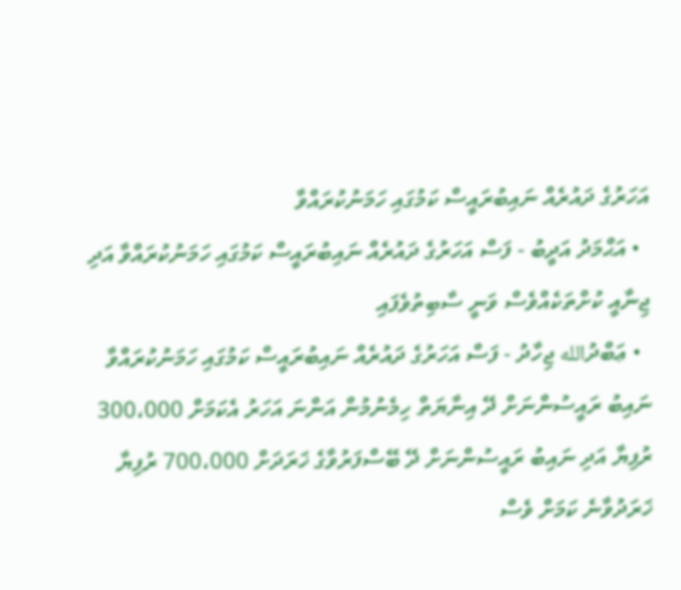އަހަރުގެ ދައުރެއް ނައިބުރައީސް ކަމުގައި ހަމަނުކުރައްވާ
  • އަޙްމަދު އަދީބު - ފަސް އަހަރުގެ ދައުރެއް ނައިބުރައީސް ކަމުގައި ހަމަނުކުރައްވާ އަދި ޖިނާއީ ކުށްތަކެއްވެސް ވަނީ ސާބިތުވެފައި
  • ޢަބްދުالله ޖިހާދު - ފަސް އަހަރުގެ ދައުރެއް ނައިބުރައީސް ކަމުގައި ހަމަނުކުރައްވާ
ނައިބު ރައީސުންނަށް ދޭ އިނާޔަތް ހިމެނުމުން އަންނަ އަހަރު އެކަމަށް 300،000 ރުފިޔާ އަދި ނައިބު ރައީސުންނަށް ދޭ ބޭސްފަރުވާގެ ޚަރަދަށް 700،000 ރުފިޔާ ޚަރަދުވާނެ ކަމަށް ވެސް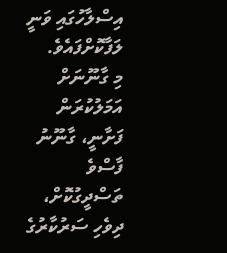އިސްލާހުގައި ވަނީ ލަފާކޮށްފައެވެ.
މި ގާނޫނަށް އަމަލުކުރަން ފަށާނީ، ގާނޫނު ފާސްވެ ތަސްދީގުކޮށް، ދިވެހި ސަރުކާރުގެ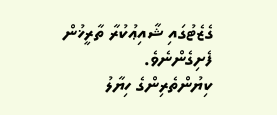ގެޒެޓުގައި ޝާއިޢުކުރާ ތާރީޚުން ފެށިގެންނެވެ.
ކިޔުންތެރިންގެ ހިޔާލު